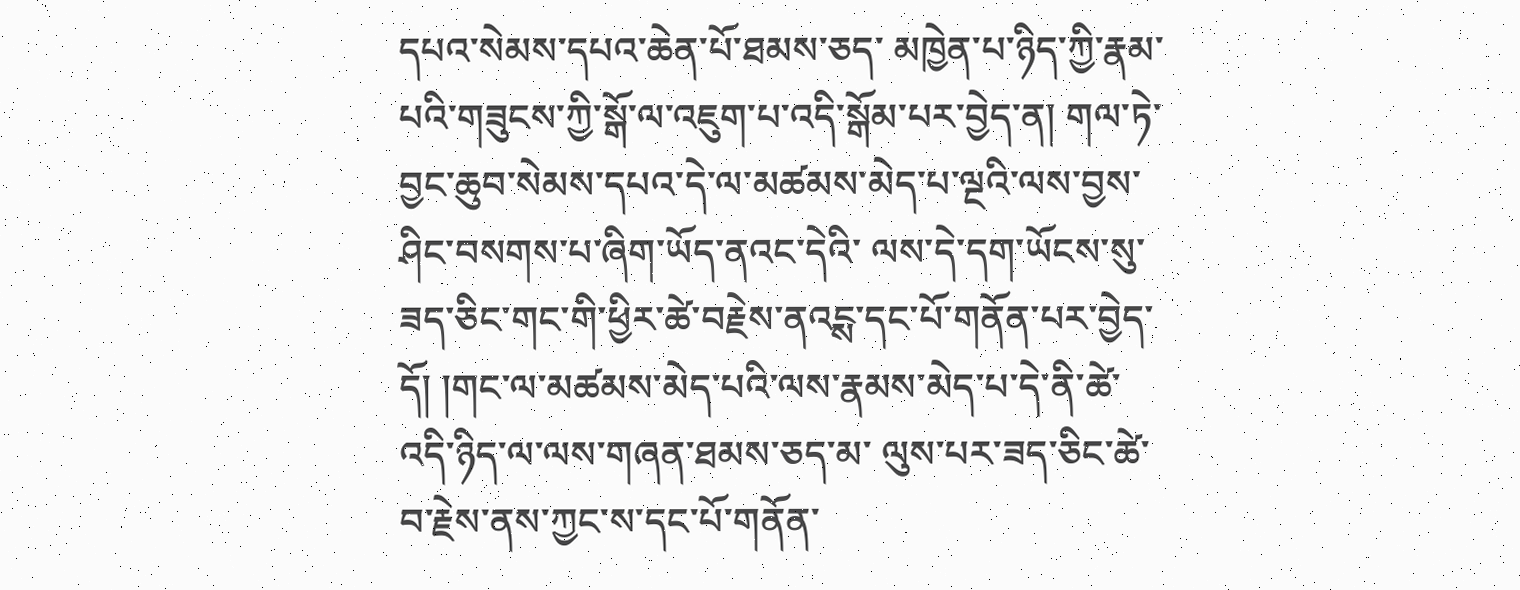དཔའ་སེམས་དཔའ་ཆེན་པོ་ཐམས་ཅད་ མཁྱེན་པ་ཉིད་ཀྱི་རྣམ་པའི་གཟུངས་ཀྱི་སྒོ་ལ་འཇུག་པ་འདི་སྒོམ་པར་བྱེད་ན། གལ་ཏེ་བྱང་ཆུབ་སེམས་དཔའ་དེ་ལ་མཚམས་མེད་པ་ལྔའི་ལས་བྱས་ཤིང་བསགས་པ་ཞིག་ཡོད་ནའང་དེའི་ ལས་དེ་དག་ཡོངས་སུ་ཟད་ཅིང་གང་གི་ཕྱིར་ཚེ་བརྗེས་ནའངྶ་དང་པོ་གནོན་པར་བྱེད་དོ། །གང་ལ་མཚམས་མེད་པའི་ལས་རྣམས་མེད་པ་དེ་ནི་ཚེ་འདི་ཉིད་ལ་ལས་གཞན་ཐམས་ཅད་མ་ ལུས་པར་ཟད་ཅིང་ཚེ་བ་རྗེས་ནས་ཀྱང་ས་དང་པོ་གནོན་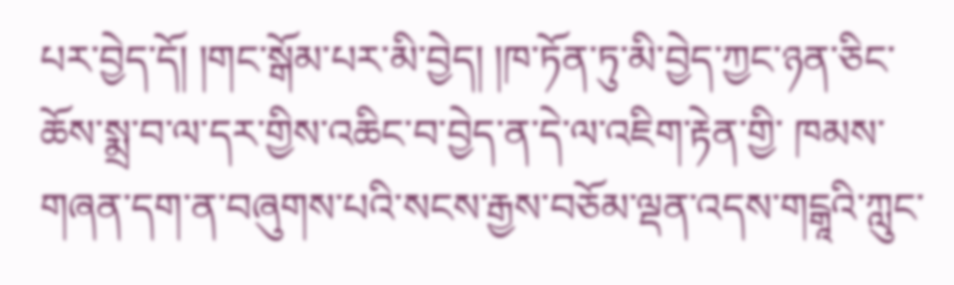པར་བྱེད་དོ། །གང་སྒོམ་པར་མི་བྱེད། །ཁ་ཏོན་ཏུ་མི་བྱེད་ཀྱང་ཉན་ཅིང་ཆོས་སྨྲ་བ་ལ་དར་གྱིས་འཆིང་བ་བྱེད་ན་དེ་ལ་འཇིག་རྟེན་གྱི་ ཁམས་གཞན་དག་ན་བཞུགས་པའི་སངས་རྒྱས་བཅོམ་ལྡན་འདས་གངྒཱའི་ཀླུང་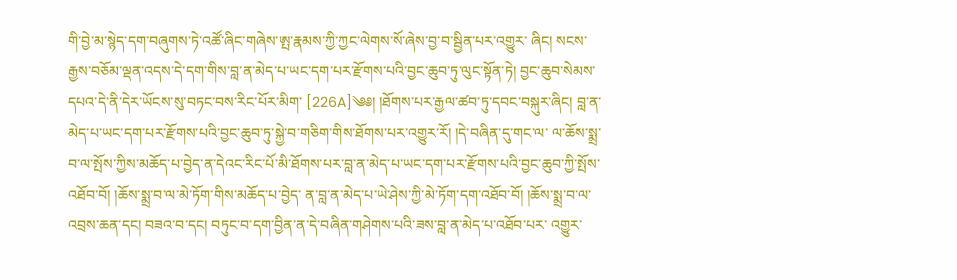གི་བྱེ་མ་སྙེད་དག་བཞུགས་ཏེ་འཚོ་ཞིང་གཞེས་ཨྤ་རྣམས་ཀྱི་ཀྱང་ལེགས་སོ་ཞེས་བྱ་བ་སྦྱིན་པར་འགྱུར་ ཞིང། སངས་རྒྱས་བཅོམ་ལྡན་འདས་དེ་དག་གིས་བླ་ན་མེད་པ་ཡང་དག་པར་རྫོགས་པའི་བྱང་ཆུབ་ཏུ་ལུང་སྟོན་ཏེ། བྱང་ཆུབ་སེམས་དཔའ་དེ་ནི་དེར་ཡོངས་སུ་བཏང་བས་རིང་པོར་མིག་ [226A]༄༅། །ཐོགས་པར་རྒྱལ་ཚབ་ཏུ་དབང་བསྐུར་ཞིང། བླ་ན་མེད་པ་ཡང་དག་པར་རྫོགས་པའི་བྱང་ཆུབ་ཏུ་སྐྱེ་བ་གཅིག་གིས་ཐོགས་པར་འགྱུར་རོ། །དེ་བཞིན་དུ་གང་ལ་ ལ་ཆོས་སྨྲ་བ་ལ་སྤོས་ཀྱིས་མཆོད་པ་བྱེད་ན་དེའང་རིང་པོ་མི་ཐོགས་པར་བླ་ན་མེད་པ་ཡང་དག་པར་རྫོགས་པའི་བྱང་ཆུབ་ཀྱི་སྤོས་འཐོབ་བོ། །ཆོས་སྨྲ་བ་ལ་མེ་ཏོག་གིས་མཆོད་པ་བྱེད་ ན་བླ་ན་མེད་པ་ཡེ་ཤེས་ཀྱི་མེ་ཏོག་དག་འཐོབ་བོ། །ཆོས་སྨྲ་བ་ལ་འབྲས་ཆན་དང། བཟའ་བ་དང། བཏུང་བ་དག་བྱིན་ན་དེ་བཞིན་གཤེགས་པའི་ཟས་བླ་ན་མེད་པ་འཐོབ་པར་ འགྱུར་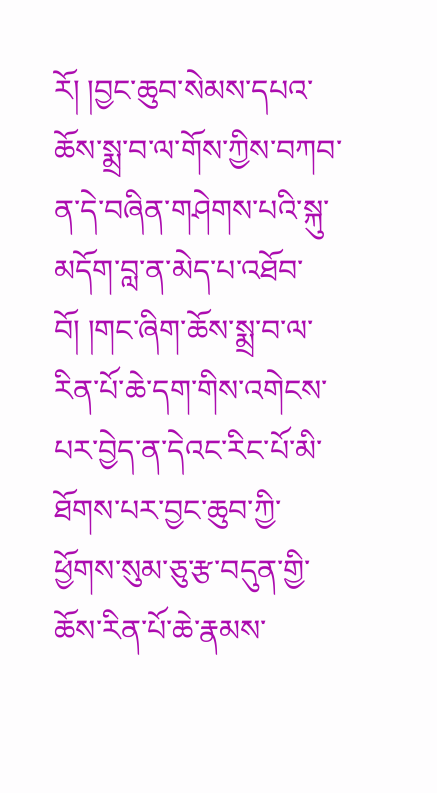རོ། །བྱང་ཆུབ་སེམས་དཔའ་ཆོས་སྨྲ་བ་ལ་གོས་ཀྱིས་བཀབ་ན་དེ་བཞིན་གཤེགས་པའི་སྐུ་མདོག་བླ་ན་མེད་པ་འཐོབ་བོ། །གང་ཞིག་ཆོས་སྨྲ་བ་ལ་རིན་པོ་ཆེ་དག་གིས་འགེངས་ པར་བྱེད་ན་དེའང་རིང་པོ་མི་ཐོགས་པར་བྱང་ཆུབ་ཀྱི་ཕྱོགས་སུམ་ཅུ་རྩ་བདུན་གྱི་ཆོས་རིན་པོ་ཆེ་རྣམས་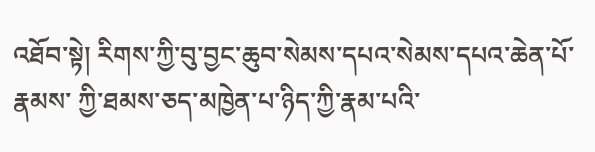འཐོབ་སྟེ། རིགས་ཀྱི་བུ་བྱང་ཆུབ་སེམས་དཔའ་སེམས་དཔའ་ཆེན་པོ་རྣམས་ ཀྱི་ཐམས་ཅད་མཁྱེན་པ་ཉིད་ཀྱི་རྣམ་པའི་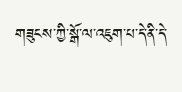གཟུངས་ཀྱི་སྒོ་ལ་འཇུག་པ་དེ་ནི་དེ་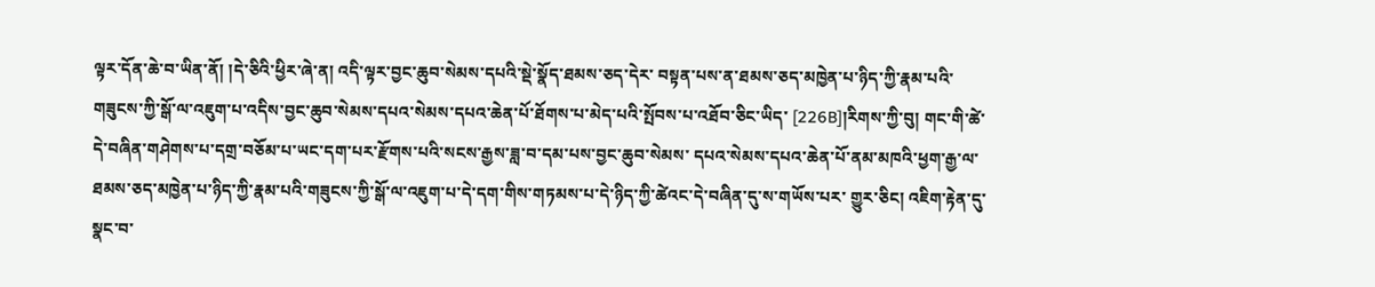ལྟར་དོན་ཆེ་བ་ཡིན་ནོ། །དེ་ཅིའི་ཕྱིར་ཞེ་ན། འདི་ལྟར་བྱང་ཆུབ་སེམས་དཔའི་སྡེ་སྣོད་ཐམས་ཅད་དེར་ བསྟན་པས་ན་ཐམས་ཅད་མཁྱེན་པ་ཉིད་ཀྱི་རྣམ་པའི་གཟུངས་ཀྱི་སྒོ་ལ་འཇུག་པ་འདིས་བྱང་ཆུབ་སེམས་དཔའ་སེམས་དཔའ་ཆེན་པོ་ཐོགས་པ་མེད་པའི་སྤོབས་པ་འཐོབ་ཅིང་ཡིད་ [226B]།རིགས་ཀྱི་བུ། གང་གི་ཚེ་དེ་བཞིན་གཤེགས་པ་དགྲ་བཅོམ་པ་ཡང་དག་པར་རྫོགས་པའི་སངས་རྒྱས་ཟླ་བ་དམ་པས་བྱང་ཆུབ་སེམས་ དཔའ་སེམས་དཔའ་ཆེན་པོ་ནམ་མཁའི་ཕྱག་རྒྱ་ལ་ཐམས་ཅད་མཁྱེན་པ་ཉིད་ཀྱི་རྣམ་པའི་གཟུངས་ཀྱི་སྒོ་ལ་འཇུག་པ་དེ་དག་གིས་གཏམས་པ་དེ་ཉིད་ཀྱི་ཚེའང་དེ་བཞིན་དུ་ས་གཡོས་པར་ གྱུར་ཅིང། འཇིག་རྟེན་དུ་སྣང་བ་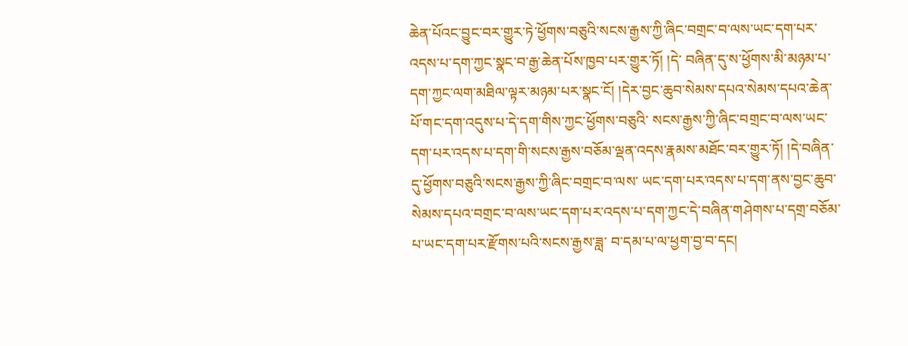ཆེན་པོའང་བྱུང་བར་གྱུར་ཏེ་ཕྱོགས་བཅུའི་སངས་རྒྱས་ཀྱི་ཞིང་བགྲང་བ་ལས་ཡང་དག་པར་འདས་པ་དག་ཀྱང་སྣང་བ་རྒྱ་ཆེན་པོས་ཁྱབ་པར་གྱུར་ཏོ། །དེ་ བཞིན་དུ་ས་ཕྱོགས་མི་མཉམ་པ་དག་ཀྱང་ལག་མཐིལ་ལྟར་མཉམ་པར་སྣང་ངོ། །དེར་བྱང་ཆུབ་སེམས་དཔའ་སེམས་དཔའ་ཆེན་པོ་གང་དག་འདུས་པ་དེ་དག་གིས་ཀྱང་ཕྱོགས་བཅུའི་ སངས་རྒྱས་ཀྱི་ཞིང་བགྲང་བ་ལས་ཡང་དག་པར་འདས་པ་དག་གི་སངས་རྒྱས་བཅོམ་ལྡན་འདས་རྣམས་མཐོང་བར་གྱུར་ཏོ། །དེ་བཞིན་དུ་ཕྱོགས་བཅུའི་སངས་རྒྱས་ཀྱི་ཞིང་བགྲང་བ་ལས་ ཡང་དག་པར་འདས་པ་དག་ནས་བྱང་ཆུབ་སེམས་དཔའ་བགྲང་བ་ལས་ཡང་དག་པར་འདས་པ་དག་ཀྱང་དེ་བཞིན་གཤེགས་པ་དགྲ་བཅོམ་པ་ཡང་དག་པར་རྫོགས་པའི་སངས་རྒྱས་ཟླ་ བ་དམ་པ་ལ་ཕྱག་བྱ་བ་དང།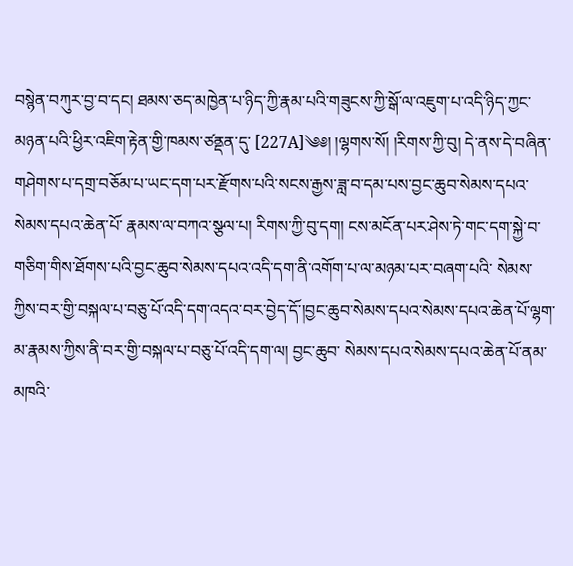བསྙེན་བཀུར་བྱ་བ་དང། ཐམས་ཅད་མཁྱེན་པ་ཉིད་ཀྱི་རྣམ་པའི་གཟུངས་ཀྱི་སྒོ་ལ་འཇུག་པ་འདི་ཉིད་ཀྱང་མཉན་པའི་ཕྱིར་འཇིག་རྟེན་གྱི་ཁམས་ཙནྡན་དུ་ [227A]༄༅། །ལྷགས་སོ། །རིགས་ཀྱི་བུ། དེ་ནས་དེ་བཞིན་གཤེགས་པ་དགྲ་བཅོམ་པ་ཡང་དག་པར་རྫོགས་པའི་སངས་རྒྱས་ཟླ་བ་དམ་པས་བྱང་ཆུབ་སེམས་དཔའ་སེམས་དཔའ་ཆེན་པོ་ རྣམས་ལ་བཀའ་སྩལ་པ། རིགས་ཀྱི་བུ་དག། ངས་མངོན་པར་ཤེས་ཏེ་གང་དག་སྐྱེ་བ་གཅིག་གིས་ཐོགས་པའི་བྱང་ཆུབ་སེམས་དཔའ་འདི་དག་ནི་འགོག་པ་ལ་མཉམ་པར་བཞག་པའི་ སེམས་ཀྱིས་བར་གྱི་བསྐལ་པ་བཅུ་པོ་འདི་དག་འདའ་བར་བྱེད་དོ་།བྱང་ཆུབ་སེམས་དཔའ་སེམས་དཔའ་ཆེན་པོ་ལྷག་མ་རྣམས་ཀྱིས་ནི་བར་གྱི་བསྐལ་པ་བཅུ་པོ་འདི་དག་ལ། བྱང་ཆུབ་ སེམས་དཔའ་སེམས་དཔའ་ཆེན་པོ་ནམ་མཁའི་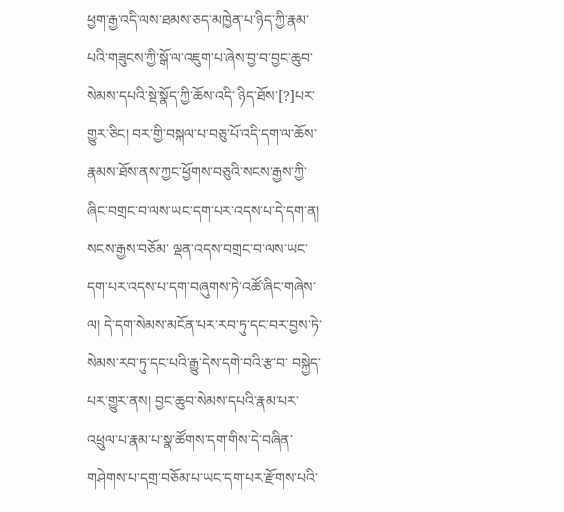ཕྱག་རྒྱ་འདི་ལས་ཐམས་ཅད་མཁྱེན་པ་ཉིད་ཀྱི་རྣམ་པའི་གཟུངས་ཀྱི་སྒོ་ལ་འཇུག་པ་ཞེས་བྱ་བ་བྱང་ཆུབ་སེམས་དཔའི་སྡེ་སྣོད་ཀྱི་ཆོས་འདི་ ཉིད་ཐོས་[?]པར་གྱུར་ཅིང། བར་གྱི་བསྐལ་པ་བཅུ་པོ་འདི་དག་ལ་ཆོས་རྣམས་ཐོས་ནས་ཀྱང་ཕྱོགས་བཅུའི་སངས་རྒྱས་ཀྱི་ཞིང་བགྲང་བ་ལས་ཡང་དག་པར་འདས་པ་དེ་དག་ན། སངས་རྒྱས་བཅོམ་ ལྡན་འདས་བགྲང་བ་ལས་ཡང་དག་པར་འདས་པ་དག་བཞུགས་ཏེ་འཚོ་ཞིང་གཞེས་ལ། དེ་དག་སེམས་མངོན་པར་རབ་ཏུ་དང་བར་བྱས་ཏེ་སེམས་རབ་ཏུ་དང་པའི་རྒྱུ་དེས་དགེ་བའི་རྩ་བ་ བསྐྱེད་པར་གྱུར་ནས། བྱང་ཆུབ་སེམས་དཔའི་རྣམ་པར་འཕྲུལ་པ་རྣམ་པ་སྣ་ཚོགས་དག་གིས་དེ་བཞིན་གཤེགས་པ་དགྲ་བཅོམ་པ་ཡང་དག་པར་རྫོགས་པའི་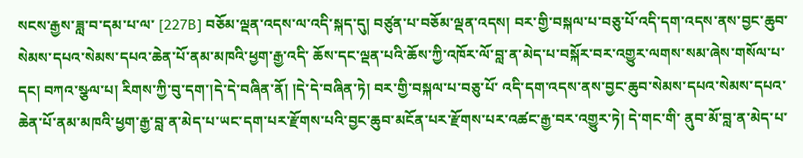སངས་རྒྱས་ཟླ་བ་དམ་པ་ལ་ [227B] བཅོམ་ལྡན་འདས་ལ་འདི་སྐད་དུ། བཙུན་པ་བཅོམ་ལྡན་འདས། བར་གྱི་བསྐལ་པ་བཅུ་པོ་འདི་དག་འདས་ནས་བྱང་ཆུབ་སེམས་དཔའ་སེམས་དཔའ་ཆེན་པོ་ནམ་མཁའི་ཕྱག་རྒྱ་འདི་ ཆོས་དང་ལྡན་པའི་ཆོས་ཀྱི་འཁོར་ལོ་བླ་ན་མེད་པ་བསྐོར་བར་འགྱུར་ལགས་སམ་ཞེས་གསོལ་པ་དང། བཀའ་སྩལ་པ། རིགས་ཀྱི་བུ་དག་།དེ་དེ་བཞིན་ནོ། །དེ་དེ་བཞིན་ཏེ། བར་གྱི་བསྐལ་པ་བཅུ་པོ་ འདི་དག་འདས་ནས་བྱང་ཆུབ་སེམས་དཔའ་སེམས་དཔའ་ཆེན་པོ་ནམ་མཁའི་ཕྱག་རྒྱ་བླ་ན་མེད་པ་ཡང་དག་པར་རྫོགས་པའི་བྱང་ཆུབ་མངོན་པར་རྫོགས་པར་འཚང་རྒྱ་བར་འགྱུར་ཏེ། དེ་གང་གི་ ནུབ་མོ་བླ་ན་མེད་པ་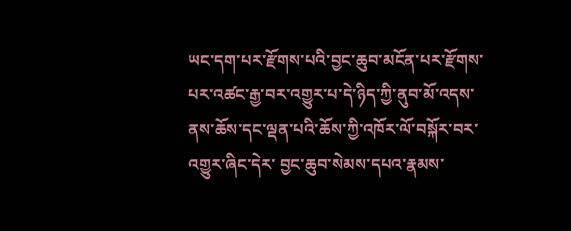ཡང་དག་པར་རྫོགས་པའི་བྱང་ཆུབ་མངོན་པར་རྫོགས་པར་འཚང་རྒྱ་བར་འགྱུར་པ་དེ་ཉིད་ཀྱི་ནུབ་མོ་འདས་ནས་ཆོས་དང་ལྡན་པའི་ཆོས་ཀྱི་འཁོར་ལོ་བསྐོར་བར་འགྱུར་ཞིང་དེར་ བྱང་ཆུབ་སེམས་དཔའ་རྣམས་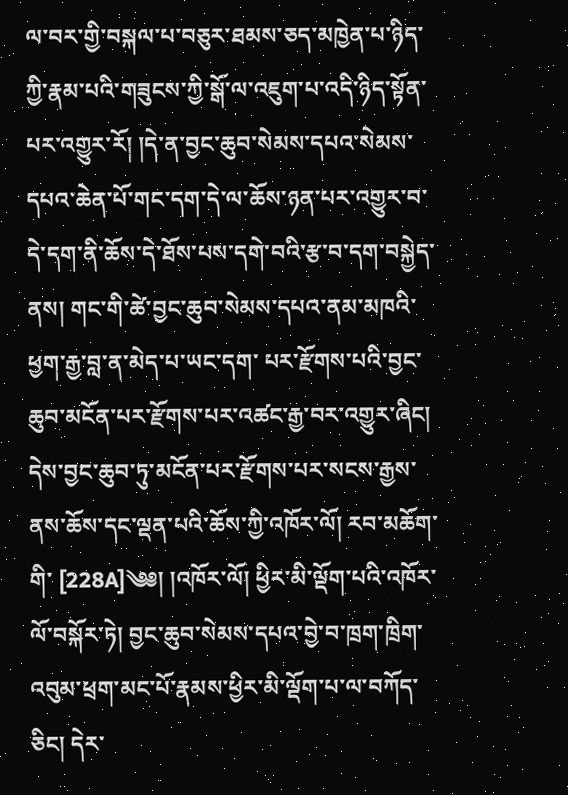ལ་བར་གྱི་བསྐལ་པ་བཅུར་ཐམས་ཅད་མཁྱེན་པ་ཉིད་ཀྱི་རྣམ་པའི་གཟུངས་ཀྱི་སྒོ་ལ་འཇུག་པ་འདི་ཉིད་སྟོན་པར་འགྱུར་རོ། །དེ་ན་བྱང་ཆུབ་སེམས་དཔའ་སེམས་ དཔའ་ཆེན་པོ་གང་དག་དེ་ལ་ཆོས་ཉན་པར་འགྱུར་བ་དེ་དག་ནི་ཆོས་དེ་ཐོས་པས་དགེ་བའི་རྩ་བ་དག་བསྐྱེད་ནས། གང་གི་ཚེ་བྱང་ཆུབ་སེམས་དཔའ་ནམ་མཁའི་ཕྱག་རྒྱ་བླ་ན་མེད་པ་ཡང་དག་ པར་རྫོགས་པའི་བྱང་ཆུབ་མངོན་པར་རྫོགས་པར་འཚང་རྒྱ་བར་འགྱུར་ཞིང། དེས་བྱང་ཆུབ་ཏུ་མངོན་པར་རྫོགས་པར་སངས་རྒྱས་ནས་ཆོས་དང་ལྡན་པའི་ཆོས་ཀྱི་འཁོར་ལོ། རབ་མཆོག་གི་ [228A]༄༅། །འཁོར་ལོ། ཕྱིར་མི་ལྡོག་པའི་འཁོར་ལོ་བསྐོར་ཏེ། བྱང་ཆུབ་སེམས་དཔའ་བྱེ་བ་ཁྲག་ཁྲིག་འབུམ་ཕྲག་མང་པོ་རྣམས་ཕྱིར་མི་ལྡོག་པ་ལ་བཀོད་ཅིང། དེར་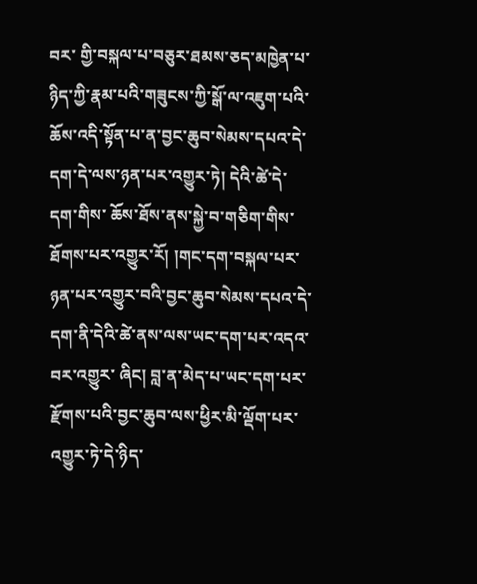བར་ གྱི་བསྐལ་པ་བཅུར་ཐམས་ཅད་མཁྱེན་པ་ཉིད་ཀྱི་རྣམ་པའི་གཟུངས་ཀྱི་སྒོ་ལ་འཇུག་པའི་ཆོས་འདི་སྟོན་པ་ན་བྱང་ཆུབ་སེམས་དཔའ་དེ་དག་དེ་ལས་ཉན་པར་འགྱུར་ཏེ། དེའི་ཚེ་དེ་དག་གིས་ ཆོས་ཐོས་ནས་སྐྱེ་བ་གཅིག་གིས་ཐོགས་པར་འགྱུར་རོ། །གང་དག་བསྐལ་པར་ཉན་པར་འགྱུར་བའི་བྱང་ཆུབ་སེམས་དཔའ་དེ་དག་ནི་དེའི་ཚེ་ནས་ལས་ཡང་དག་པར་འདའ་བར་འགྱུར་ ཞིང། བླ་ན་མེད་པ་ཡང་དག་པར་རྫོགས་པའི་བྱང་ཆུབ་ལས་ཕྱིར་མི་ལྡོག་པར་འགྱུར་ཏེ་དེ་ཉིད་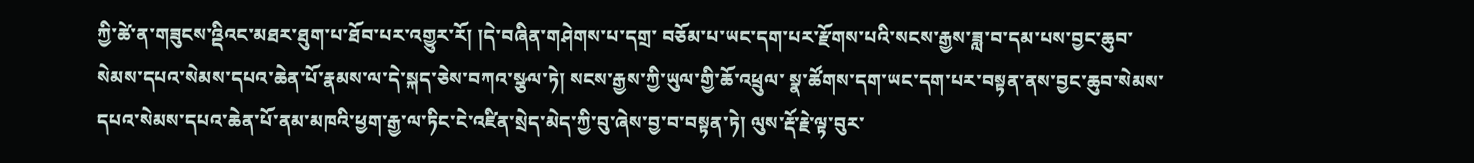ཀྱི་ཚེ་ན་གཟུངས་འྡིའང་མཐར་ཐུག་པ་ཐོབ་པར་འགྱུར་རོ། །དེ་བཞིན་གཤེགས་པ་དགྲ་ བཅོམ་པ་ཡང་དག་པར་རྫོགས་པའི་སངས་རྒྱས་ཟླ་བ་དམ་པས་བྱང་ཆུབ་སེམས་དཔའ་སེམས་དཔའ་ཆེན་པོ་རྣམས་ལ་དེ་སྐད་ཅེས་བཀའ་སྩལ་ཏེ། སངས་རྒྱས་ཀྱི་ཡུལ་གྱི་ཆོ་འཕྲུལ་ སྣ་ཚོགས་དག་ཡང་དག་པར་བསྟན་ནས་བྱང་ཆུབ་སེམས་དཔའ་སེམས་དཔའ་ཆེན་པོ་ནམ་མཁའི་ཕྱག་རྒྱ་ལ་ཏིང་ངེ་འཛིན་སྲེད་མེད་ཀྱི་བུ་ཞེས་བྱ་བ་བསྟན་ཏེ། ལུས་རྡོ་རྗེ་ལྟ་བུར་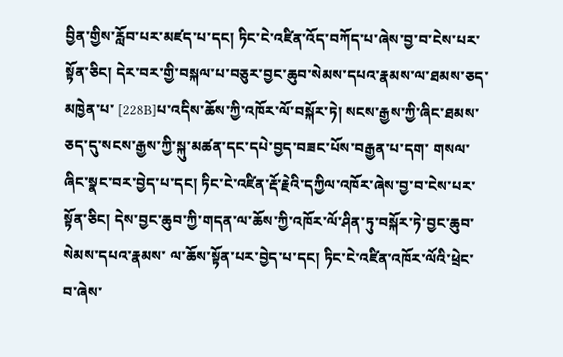བྱིན་གྱིས་རློབ་པར་མཛད་པ་དང། ཏིང་ངེ་འཛིན་འོད་བཀོད་པ་ཞེས་བྱ་བ་ངེས་པར་སྟོན་ཅིང། དེར་བར་གྱི་བསྐལ་པ་བཅུར་བྱང་ཆུབ་སེམས་དཔའ་རྣམས་ལ་ཐམས་ཅད་མཁྱེན་པ་ [228B]པ་འདིས་ཆོས་ཀྱི་འཁོར་ལོ་བསྐོར་ཏེ། སངས་རྒྱས་ཀྱི་ཞིང་ཐམས་ཅད་དུ་སངས་རྒྱས་ཀྱི་སྐུ་མཚན་དང་དཔེ་བྱད་བཟང་པོས་བརྒྱན་པ་དག་ གསལ་ཞིང་སྣང་བར་བྱེད་པ་དང། ཏིང་ངེ་འཛིན་རྡོ་རྗེའི་དཀྱིལ་འཁོར་ཞེས་བྱ་བ་ངེས་པར་སྟོན་ཅིང། དེས་བྱང་ཆུབ་ཀྱི་གདན་ལ་ཆོས་ཀྱི་འཁོར་ལོ་ཤིན་ཏུ་བསྐོར་ཏེ་བྱང་ཆུབ་སེམས་དཔའ་རྣམས་ ལ་ཆོས་སྟོན་པར་བྱེད་པ་དང། ཏིང་ངེ་འཛིན་འཁོར་ལོའི་ཕྲེང་བ་ཞེས་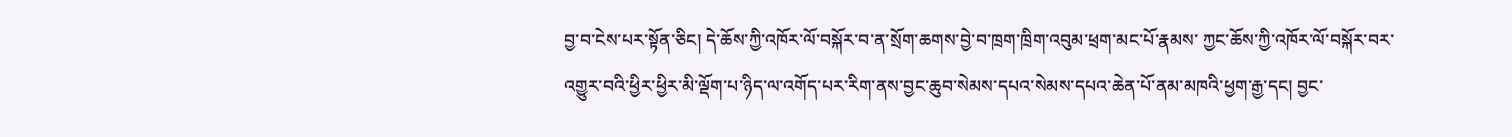བྱ་བ་ངེས་པར་སྟོན་ཅིང། དེ་ཆོས་ཀྱི་འཁོར་ལོ་བསྐོར་བ་ན་སྲོག་ཆགས་བྱེ་བ་ཁྲག་ཁྲིག་འབུམ་ཕྲག་མང་པོ་རྣམས་ ཀྱང་ཆོས་ཀྱི་འཁོར་ལོ་བསྐོར་བར་འགྱུར་བའི་ཕྱིར་ཕྱིར་མི་ལྡོག་པ་ཉིད་ལ་འགོད་པར་རིག་ནས་བྱང་ཆུབ་སེམས་དཔའ་སེམས་དཔའ་ཆེན་པོ་ནམ་མཁའི་ཕྱག་རྒྱ་དང། བྱང་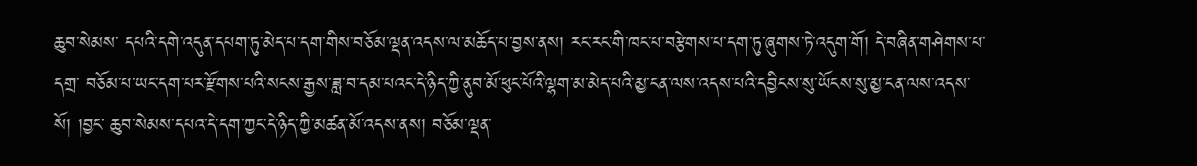ཆུབ་སེམས་ དཔའི་དགེ་འདུན་དཔག་ཏུ་མེད་པ་དག་གིས་བཅོམ་ལྡན་འདས་ལ་མཆོད་པ་བྱས་ནས། རང་རང་གི་ཁང་པ་བརྩེགས་པ་དག་ཏུ་ཞུགས་ཏེ་འདུག་གོ། དེ་བཞིན་གཤེགས་པ་དགྲ་ བཅོམ་པ་ཡང་དག་པར་རྫོགས་པའི་སངས་རྒྱས་ཟླ་བ་དམ་པའང་དེ་ཉིད་ཀྱི་ནུབ་མོ་ཕུང་པོའི་ལྷག་མ་མེད་པའི་མྱ་ངན་ལས་འདས་པའི་དབྱིངས་སུ་ཡོངས་སུ་མྱ་ངན་ལས་འདས་སོ། །བྱང་ ཆུབ་སེམས་དཔའ་དེ་དག་ཀྱང་དེ་ཉིད་ཀྱི་མཚན་མོ་འདས་ནས། བཅོམ་ལྡན་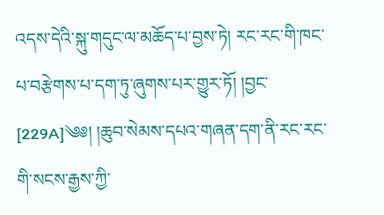འདས་དེའི་སྐུ་གདུང་ལ་མཆོད་པ་བྱས་ཏེ། རང་རང་གི་ཁང་པ་བརྩེགས་པ་དག་ཏུ་ཞུགས་པར་གྱུར་ཏོ། །བྱང་ [229A]༄༅། །ཆུབ་སེམས་དཔའ་གཞན་དག་ནི་རང་རང་གི་སངས་རྒྱས་ཀྱི་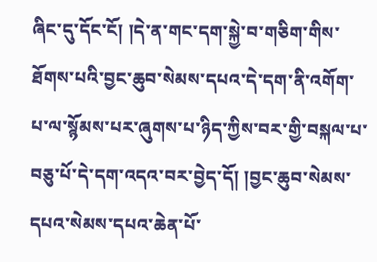ཞིང་དུ་དོང་ངོ། །དེ་ན་གང་དག་སྐྱེ་བ་གཅིག་གིས་ཐོགས་པའི་བྱང་ཆུབ་སེམས་དཔའ་དེ་དག་ནི་འགོག་ པ་ལ་སྙོམས་པར་ཞུགས་པ་ཉིད་ཀྱིས་བར་གྱི་བསྐལ་པ་བཅུ་པོ་དེ་དག་འདའ་བར་བྱེད་དོ། །བྱང་ཆུབ་སེམས་དཔའ་སེམས་དཔའ་ཆེན་པོ་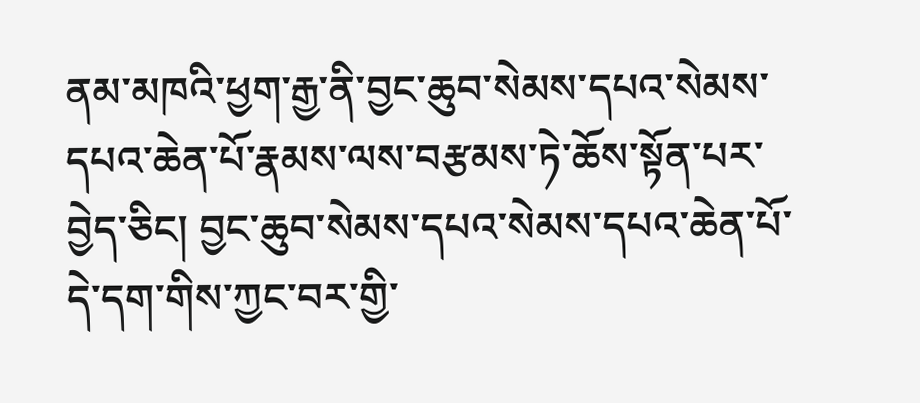ནམ་མཁའི་ཕྱག་རྒྱ་ནི་བྱང་ཆུབ་སེམས་དཔའ་སེམས་ དཔའ་ཆེན་པོ་རྣམས་ལས་བརྩམས་ཏེ་ཆོས་སྟོན་པར་བྱེད་ཅིང། བྱང་ཆུབ་སེམས་དཔའ་སེམས་དཔའ་ཆེན་པོ་དེ་དག་གིས་ཀྱང་བར་གྱི་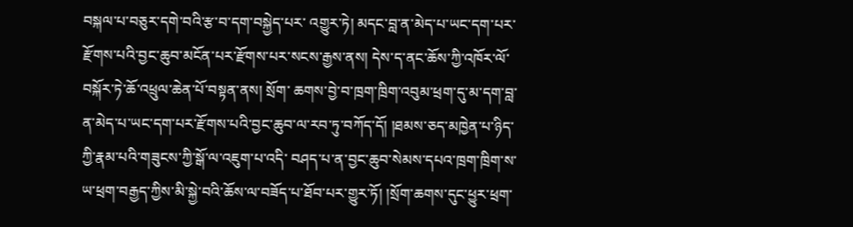བསྐལ་པ་བཅུར་དགེ་བའི་རྩ་བ་དག་བསྐྱེད་པར་ འགྱུར་ཏེ། མདང་བླ་ན་མེད་པ་ཡང་དག་པར་རྫོགས་པའི་བྱང་ཆུབ་མངོན་པར་རྫོགས་པར་སངས་རྒྱས་ནས། དེས་ད་ནང་ཆོས་ཀྱི་འཁོར་ལོ་བསྐོར་ཏེ་ཆོ་འཕྲུལ་ཆེན་པོ་བསྟན་ནས། སྲོག་ ཆགས་བྱེ་བ་ཁྲག་ཁྲིག་འབུམ་ཕྲག་དུ་མ་དག་བླ་ན་མེད་པ་ཡང་དག་པར་རྫོགས་པའི་བྱང་ཆུབ་ལ་རབ་ཏུ་བཀོད་དོ། །ཐམས་ཅད་མཁྱེན་པ་ཉིད་ཀྱི་རྣམ་པའི་གཟུངས་ཀྱི་སྒོ་ལ་འཇུག་པ་འདི་ བཤད་པ་ན་བྱང་ཆུབ་སེམས་དཔའ་ཁྲག་ཁྲིག་ས་ཡ་ཕྲག་བརྒྱད་ཀྱིས་མི་སྐྱེ་བའི་ཆོས་ལ་བཟོད་པ་ཐོབ་པར་གྱུར་ཏོ། །སྲོག་ཆགས་དུང་ཕྱུར་ཕྲག་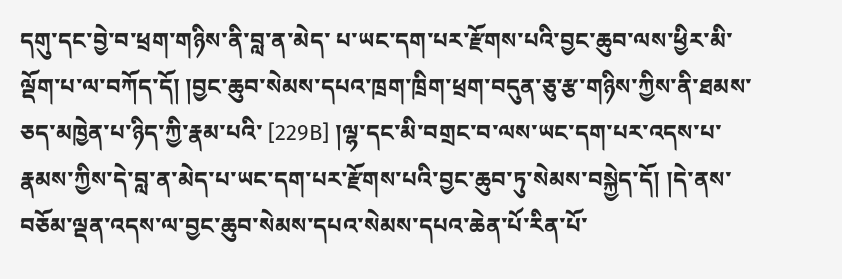དགུ་དང་བྱེ་བ་ཕྲག་གཉིས་ནི་བླ་ན་མེད་ པ་ཡང་དག་པར་རྫོགས་པའི་བྱང་ཆུབ་ལས་ཕྱིར་མི་ལྡོག་པ་ལ་བཀོད་དོ། །བྱང་ཆུབ་སེམས་དཔའ་ཁྲག་ཁྲིག་ཕྲག་བདུན་ཅུ་རྩ་གཉིས་ཀྱིས་ནི་ཐམས་ཅད་མཁྱེན་པ་ཉིད་ཀྱི་རྣམ་པའི་ [229B] །ལྷ་དང་མི་བགྲང་བ་ལས་ཡང་དག་པར་འདས་པ་རྣམས་ཀྱིས་དེ་བླ་ན་མེད་པ་ཡང་དག་པར་རྫོགས་པའི་བྱང་ཆུབ་ཏུ་སེམས་བསྐྱེད་དོ། །དེ་ནས་ བཅོམ་ལྡན་འདས་ལ་བྱང་ཆུབ་སེམས་དཔའ་སེམས་དཔའ་ཆེན་པོ་རིན་པོ་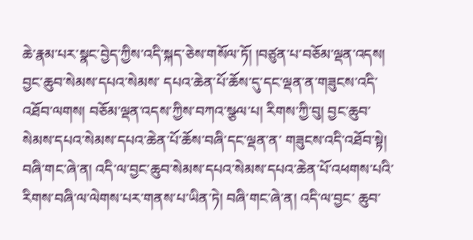ཆེ་རྣམ་པར་སྣང་བྱེད་ཀྱིས་འདི་སྐད་ཅེས་གསོལ་ཏོ། །བཙུན་པ་བཅོམ་ལྡན་འདས། བྱང་ཆུབ་སེམས་དཔའ་སེམས་ དཔའ་ཆེན་པོ་ཆོས་དུ་དང་ལྡན་ན་གཟུངས་འདི་འཐོབ་ལགས། བཅོམ་ལྡན་འདས་ཀྱིས་བཀའ་སྩལ་པ། རིགས་ཀྱི་བུ། བྱང་ཆུབ་སེམས་དཔའ་སེམས་དཔའ་ཆེན་པོ་ཆོས་བཞི་དང་ལྡན་ན་ གཟུངས་འདི་འཐོབ་སྟེ། བཞི་གང་ཞེ་ན། འདི་ལ་བྱང་ཆུབ་སེམས་དཔའ་སེམས་དཔའ་ཆེན་པོ་འཕགས་པའི་རིགས་བཞི་ལ་ལེགས་པར་གནས་པ་ཡིན་ཏེ། བཞི་གང་ཞེ་ན། འདི་ལ་བྱང་ ཆུབ་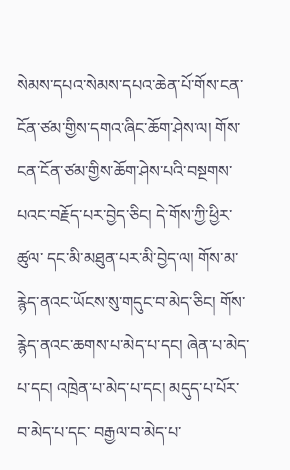སེམས་དཔའ་སེམས་དཔའ་ཆེན་པོ་གོས་ངན་ངོན་ཙམ་གྱིས་དགའ་ཞིང་ཆོག་ཤེས་ལ། གོས་ངན་ངོན་ཙམ་གྱིས་ཆོག་ཤེས་པའི་བསྔགས་པའང་བརྗོད་པར་བྱེད་ཅིང། དེ་གོས་ཀྱི་ཕྱིར་ཚུལ་ དང་མི་མཐུན་པར་མི་བྱེད་ལ། གོས་མ་རྙེད་ནའང་ཡོངས་སུ་གདུང་བ་མེད་ཅིང། གོས་རྙེད་ནའང་ཆགས་པ་མེད་པ་དང། ཞེན་པ་མེད་པ་དང། འཁྲེན་པ་མེད་པ་དང། མདུད་པ་པོར་བ་མེད་པ་དང་ བརྒྱལ་བ་མེད་པ་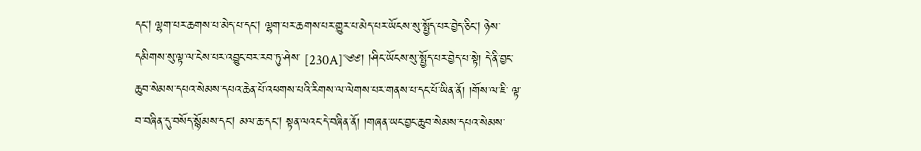དང། ལྷག་པར་ཆགས་པ་མེད་པ་དང། ལྷག་པར་ཆགས་པར་གྱུར་པ་མེད་པར་ཡོངས་སུ་སྤྱོད་པར་བྱེད་ཅིང། ཉེས་དམིགས་སུ་ལྟ་ལ་ངེས་པར་འབྱུང་བར་རབ་ཏུ་ཤེས་ [230A]༄༅། །ཤིང་ཡོངས་སུ་སྤྱོད་པར་བྱེད་པ་སྟེ། དེ་ནི་བྱང་ཆུབ་སེམས་དཔའ་སེམས་དཔའ་ཆེན་པོ་འཕགས་པའི་རིགས་ལ་ལེགས་པར་གནས་པ་དང་པོ་ཡིན་ནོ། །གོས་ལ་ཇི་ ལྟ་བ་བཞིན་དུ་བསོད་སྙོམས་དང། མལ་ཆ་དང། སྟན་ལའང་དེ་བཞིན་ནོ། །གཞན་ཡང་བྱང་ཆུབ་སེམས་དཔའ་སེམས་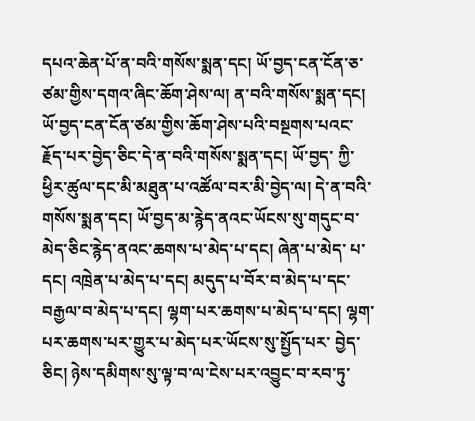དཔའ་ཆེན་པོ་ན་བའི་གསོས་སྨན་དང། ཡོ་བྱད་ངན་ངོན་ཅ་ ཙམ་གྱིས་དགའ་ཞིང་ཆོག་ཤེས་ལ། ན་བའི་གསོས་སྨན་དང། ཡོ་བྱད་ངན་ངོན་ཙམ་གྱིས་ཆོག་ཤེས་པའི་བསྔགས་པའང་རྗོད་པར་བྱེད་ཅིང་དེ་ན་བའི་གསོས་སྨན་དང། ཡོ་བྱད་ ཀྱི་ཕྱིར་ཚུལ་དང་མི་མཐུན་པ་འཚོལ་བར་མི་བྱེད་ལ། དེ་ན་བའི་གསོས་སྨན་དང། ཡོ་བྱད་མ་རྙེད་ནའང་ཡོངས་སུ་གདུང་བ་མེད་ཅིང་རྙེད་ནའང་ཆགས་པ་མེད་པ་དང། ཞེན་པ་མེད་ པ་དང། འཁྲེན་པ་མེད་པ་དང། མདུད་པ་བོར་བ་མེད་པ་དང་བརྒྱལ་བ་མེད་པ་དང། ལྷག་པར་ཆགས་པ་མེད་པ་དང། ལྷག་པར་ཆགས་པར་གྱུར་པ་མེད་པར་ཡོངས་སུ་སྤྱོད་པར་ བྱེད་ཅིང། ཉེས་དམིགས་སུ་ལྟ་བ་ལ་ངེས་པར་འབྱུང་བ་རབ་ཏུ་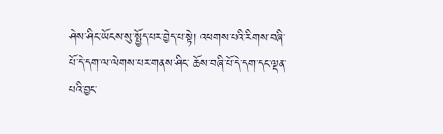ཤེས་ཤིང་ཡོངས་སུ་སྤྱོད་པར་བྱེད་པ་སྟེ། འཕགས་པའི་རིགས་བཞི་པོ་དེ་དག་ལ་ལེགས་པར་གནས་ཤིང་ ཆོས་བཞི་པོ་དེ་དག་དང་ལྡན་པའི་བྱང་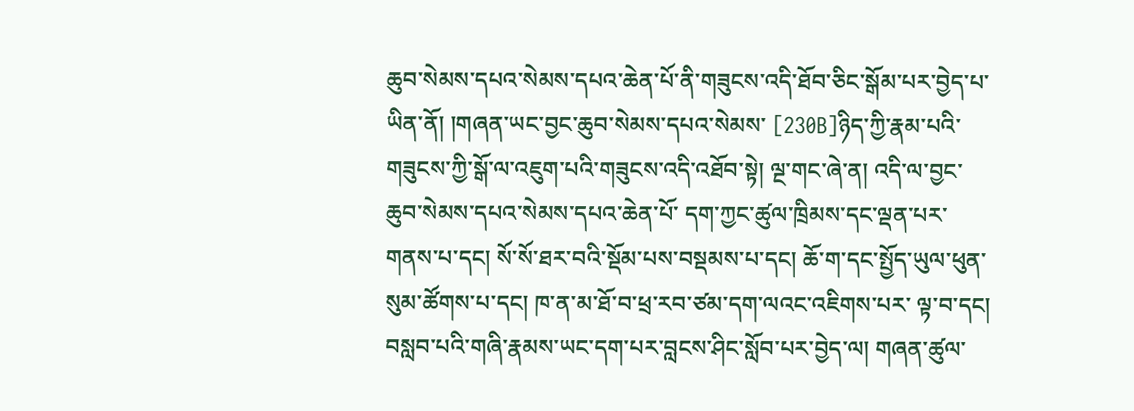ཆུབ་སེམས་དཔའ་སེམས་དཔའ་ཆེན་པོ་ནི་གཟུངས་འདི་ཐོབ་ཅིང་སྒོམ་པར་བྱེད་པ་ཡིན་ནོ། །གཞན་ཡང་བྱང་ཆུབ་སེམས་དཔའ་སེམས་ [230B]ཉིད་ཀྱི་རྣམ་པའི་གཟུངས་ཀྱི་སྒོ་ལ་འཇུག་པའི་གཟུངས་འདི་འཐོབ་སྟེ། ལྔ་གང་ཞེ་ན། འདི་ལ་བྱང་ཆུབ་སེམས་དཔའ་སེམས་དཔའ་ཆེན་པོ་ དག་ཀྱང་ཚུལ་ཁྲིམས་དང་ལྡན་པར་གནས་པ་དང། སོ་སོ་ཐར་བའི་སྡོམ་པས་བསྡམས་པ་དང། ཆོ་ག་དང་སྤྱོད་ཡུལ་ཕུན་སུམ་ཚོགས་པ་དང། ཁ་ན་མ་ཐོ་བ་ཕྲ་རབ་ཙམ་དག་ལའང་འཇིགས་པར་ ལྟ་བ་དང། བསླབ་པའི་གཞི་རྣམས་ཡང་དག་པར་བླངས་ཤིང་སློབ་པར་བྱེད་ལ། གཞན་ཚུལ་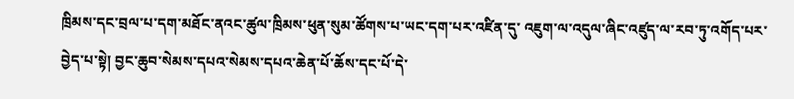ཁྲིམས་དང་བྲལ་པ་དག་མཐོང་ནའང་ཚུལ་ཁྲིམས་ཕུན་སུམ་ཚོགས་པ་ཡང་དག་པར་འཛིན་དུ་ འཇུག་ལ་འདུལ་ཞིང་འཛུད་ལ་རབ་ཏུ་འགོད་པར་བྱེད་པ་སྟེ། བྱང་ཆུབ་སེམས་དཔའ་སེམས་དཔའ་ཆེན་པོ་ཆོས་དང་པོ་དེ་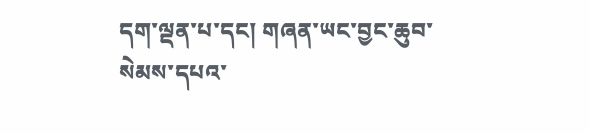དག་ལྡན་པ་དང། གཞན་ཡང་བྱང་ཆུབ་སེམས་དཔའ་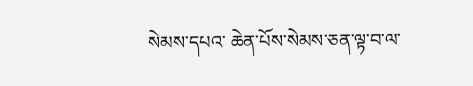སེམས་དཔའ་ ཆེན་པོས་སེམས་ཅན་ལྟ་བ་ལ་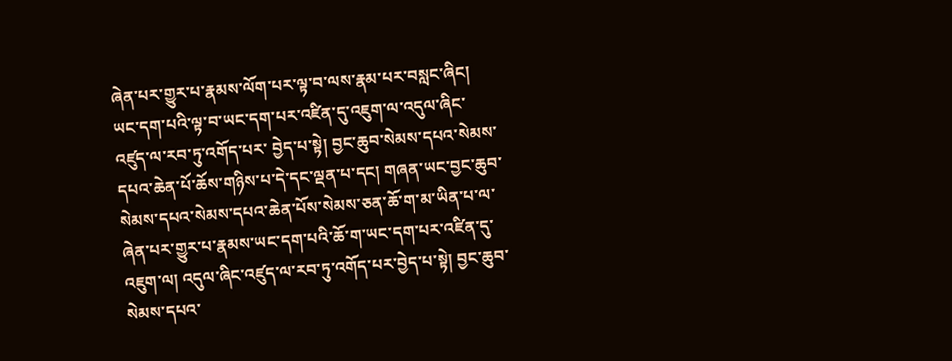ཞེན་པར་གྱུར་པ་རྣམས་ལོག་པར་ལྟ་བ་ལས་རྣམ་པར་བསླང་ཞིང། ཡང་དག་པའི་ལྟ་བ་ཡང་དག་པར་འཛིན་དུ་འཇུག་ལ་འདུལ་ཞིང་འཛུད་ལ་རབ་ཏུ་འགོད་པར་ བྱེད་པ་སྟེ། བྱང་ཆུབ་སེམས་དཔའ་སེམས་དཔའ་ཆེན་པོ་ཆོས་གཉིས་པ་དེ་དང་ལྡན་པ་དང། གཞན་ཡང་བྱང་ཆུབ་སེམས་དཔའ་སེམས་དཔའ་ཆེན་པོས་སེམས་ཅན་ཆོ་ག་མ་ཡིན་པ་ལ་ ཞེན་པར་གྱུར་པ་རྣམས་ཡང་དག་པའི་ཆོ་ག་ཡང་དག་པར་འཛིན་དུ་འཇུག་ལ། འདུལ་ཞིང་འཛུད་ལ་རབ་ཏུ་འགོད་པར་བྱེད་པ་སྟེ། བྱང་ཆུབ་སེམས་དཔའ་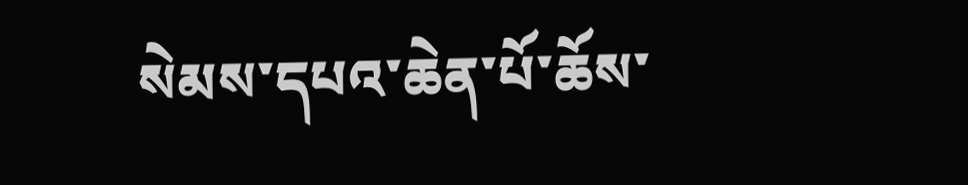སེམས་དཔའ་ཆེན་པོ་ཆོས་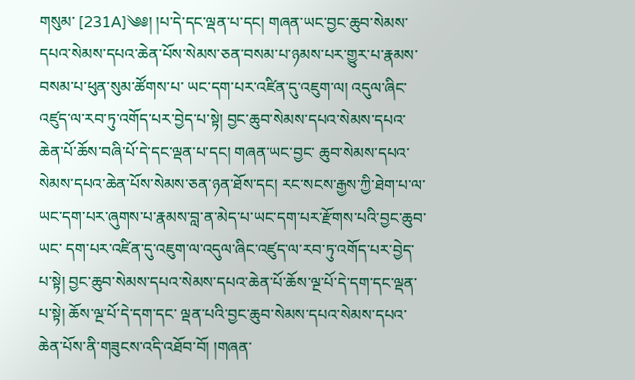གསུམ་ [231A]༄༅། །པ་དེ་དང་ལྡན་པ་དང། གཞན་ཡང་བྱང་ཆུབ་སེམས་དཔའ་སེམས་དཔའ་ཆེན་པོས་སེམས་ཅན་བསམ་པ་ཉམས་པར་གྱུར་པ་རྣམས་བསམ་པ་ཕུན་སུམ་ཚོགས་པ་ ཡང་དག་པར་འཛིན་དུ་འཇུག་ལ། འདུལ་ཞིང་འཛུད་ལ་རབ་ཏུ་འགོད་པར་བྱེད་པ་སྟེ། བྱང་ཆུབ་སེམས་དཔའ་སེམས་དཔའ་ཆེན་པོ་ཆོས་བཞི་པོ་དེ་དང་ལྡན་པ་དང། གཞན་ཡང་བྱང་ ཆུབ་སེམས་དཔའ་སེམས་དཔའ་ཆེན་པོས་སེམས་ཅན་ཉན་ཐོས་དང། རང་སངས་རྒྱས་ཀྱི་ཐེག་པ་ལ་ཡང་དག་པར་ཞུགས་པ་རྣམས་བླ་ན་མེད་པ་ཡང་དག་པར་རྫོགས་པའི་བྱང་ཆུབ་ཡང་ དག་པར་འཛིན་དུ་འཇུག་ལ་འདུལ་ཞིང་འཛུད་ལ་རབ་ཏུ་འགོད་པར་བྱེད་པ་སྟེ། བྱང་ཆུབ་སེམས་དཔའ་སེམས་དཔའ་ཆེན་པོ་ཆོས་ལྔ་པོ་དེ་དག་དང་ལྡན་པ་སྟེ། ཆོས་ལྔ་པོ་དེ་དག་དང་ ལྡན་པའི་བྱང་ཆུབ་སེམས་དཔའ་སེམས་དཔའ་ཆེན་པོས་ནི་གཟུངས་འདི་འཐོབ་བོ། །གཞན་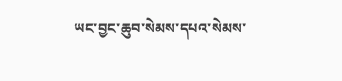ཡང་བྱང་ཆུབ་སེམས་དཔའ་སེམས་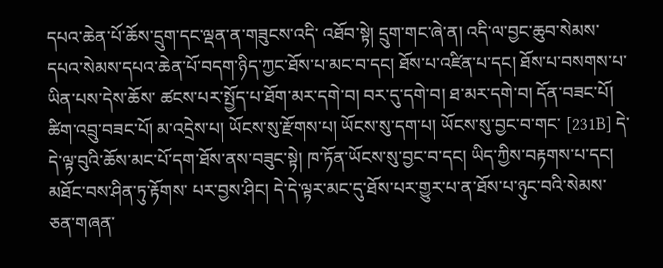དཔའ་ཆེན་པོ་ཆོས་དྲུག་དང་ལྡན་ན་གཟུངས་འདི་ འཐོབ་སྟེ། དྲུག་གང་ཞེ་ན། འདི་ལ་བྱང་ཆུབ་སེམས་དཔའ་སེམས་དཔའ་ཆེན་པོ་བདག་ཉིད་ཀྱང་ཐོས་པ་མང་བ་དང། ཐོས་པ་འཛིན་པ་དང། ཐོས་པ་བསགས་པ་ཡིན་པས་དེས་ཆོས་ ཚངས་པར་སྤྱོད་པ་ཐོག་མར་དགེ་བ། བར་དུ་དགེ་བ། ཐ་མར་དགེ་བ། དོན་བཟང་པོ། ཚིག་འབྲུ་བཟང་པོ། མ་འདྲེས་པ། ཡོངས་སུ་རྫོགས་པ། ཡོངས་སུ་དག་པ། ཡོངས་སུ་བྱང་བ་གང་ [231B] དེ་དེ་ལྟ་བུའི་ཆོས་མང་པོ་དག་ཐོས་ནས་བཟུང་སྟེ། ཁ་ཏོན་ཡོངས་སུ་བྱང་བ་དང། ཡིད་ཀྱིས་བརྟགས་པ་དང། མཐོང་བས་ཤིན་ཏུ་རྟོགས་ པར་བྱས་ཤིང། དེ་དེ་ལྟར་མང་དུ་ཐོས་པར་གྱུར་པ་ན་ཐོས་པ་ཉུང་བའི་སེམས་ཅན་གཞན་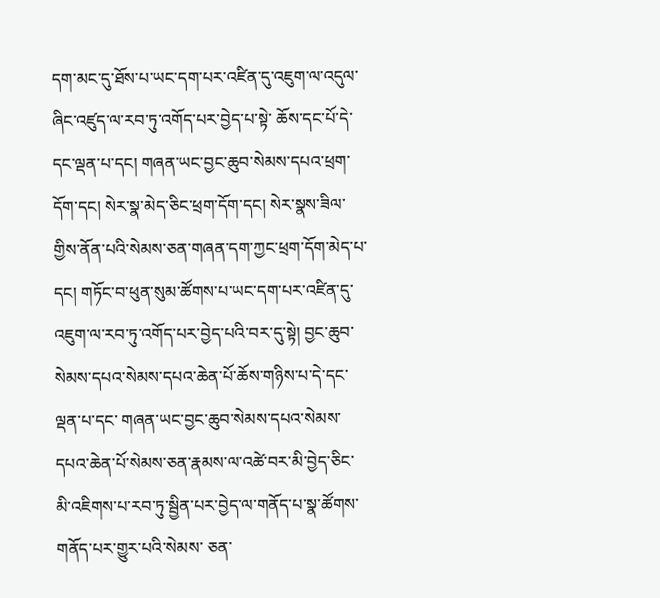དག་མང་དུ་ཐོས་པ་ཡང་དག་པར་འཛིན་དུ་འཇུག་ལ་འདུལ་ཞིང་འཛུད་ལ་རབ་ཏུ་འགོད་པར་བྱེད་པ་སྟེ་ ཆོས་དང་པོ་དེ་དང་ལྡན་པ་དང། གཞན་ཡང་བྱང་ཆུབ་སེམས་དཔའ་ཕྲག་དོག་དང། སེར་སྣ་མེད་ཅིང་ཕྲག་དོག་དང། སེར་སྣས་ཟིལ་གྱིས་ནོན་པའི་སེམས་ཅན་གཞན་དག་ཀྱང་ཕྲག་དོག་མེད་པ་ དང། གཏོང་བ་ཕུན་སུམ་ཚོགས་པ་ཡང་དག་པར་འཛིན་དུ་འཇུག་ལ་རབ་ཏུ་འགོད་པར་བྱེད་པའི་བར་དུ་སྟེ། བྱང་ཆུབ་སེམས་དཔའ་སེམས་དཔའ་ཆེན་པོ་ཆོས་གཉིས་པ་དེ་དང་ལྡན་པ་དང་ གཞན་ཡང་བྱང་ཆུབ་སེམས་དཔའ་སེམས་དཔའ་ཆེན་པོ་སེམས་ཅན་རྣམས་ལ་འཚེ་བར་མི་བྱེད་ཅིང་མི་འཇིགས་པ་རབ་ཏུ་སྦྱིན་པར་བྱེད་ལ་གནོད་པ་སྣ་ཚོགས་གནོད་པར་གྱུར་པའི་སེམས་ ཅན་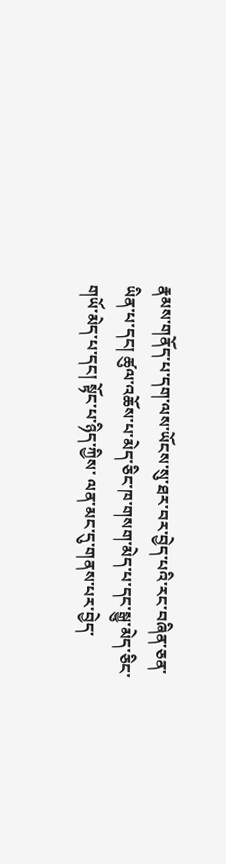རྣམས་གནོད་པ་དག་ལས་ཡོངས་སུ་ཐར་བར་བྱེད་པའི་རང་བཞིན་ཅན་ཡིན་པ་དང། ཚུལ་འཆོས་པ་མེད་ཅིང་ཁ་གསག་མེད་པ་དང་སྒྱུ་མེད་ཅིང་གཡོ་མེད་པ་དང། སྟོང་པ་ཉིད་ཀྱིས་ ལན་མང་དུ་གནས་པར་བྱེད་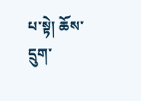པ་སྟེ། ཆོས་དྲུག་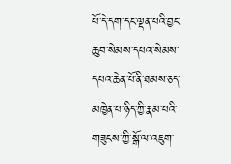པོ་དེ་དག་དང་ལྡན་པའི་བྱང་ཆུབ་སེམས་དཔའ་སེམས་དཔའ་ཆེན་པོ་ནི་ཐམས་ཅད་མཁྱེན་པ་ཉིད་ཀྱི་རྣམ་པའི་གཟུངས་ཀྱི་སྒོ་ལ་འཇུག་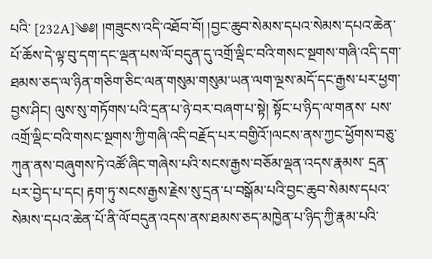པའི་ [232A]༄༅། །གཟུངས་འདི་འཐོབ་བོ། །བྱང་ཆུབ་སེམས་དཔའ་སེམས་དཔའ་ཆེན་པོ་ཆོས་དེ་ལྟ་བུ་དག་དང་ལྡན་པས་ལོ་བདུན་དུ་འགྲོ་ལྡིང་བའི་གསང་སྔགས་གཞི་འདི་དག་ ཐམས་ཅད་ལ་ཉིན་གཅིག་ཅིང་ལན་གསུམ་གསུམ་ཡན་ལག་ལྔས་མདོ་དང་རྒྱས་པར་ཕྱག་བྱས་ཤིང། ལུས་སུ་གཏོགས་པའི་དྲན་པ་ཉེ་བར་བཞག་པ་སྟེ། སྟོང་པ་ཉིད་ལ་གནས་ པས་འགྲོ་ལྡིང་བའི་གསང་སྔགས་ཀྱི་གཞི་འདི་བརྗོད་པར་བགྱིའོ་།ལངས་ནས་ཀྱང་ཕྱོགས་བཅུ་ཀུན་ནས་བཞུགས་ཏེ་འཚོ་ཞིང་གཞེས་པའི་སངས་རྒྱས་བཅོམ་ལྡན་འདས་རྣམས་ དྲན་པར་བྱེད་པ་དང། རྟག་ཏུ་སངས་རྒྱས་རྗེས་སུ་དྲན་པ་བསྒོམ་པའི་བྱང་ཆུབ་སེམས་དཔའ་སེམས་དཔའ་ཆེན་པོ་ནི་ལོ་བདུན་འདས་ནས་ཐམས་ཅད་མཁྱེན་པ་ཉིད་ཀྱི་རྣམ་པའི་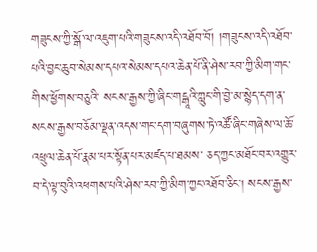གཟུངས་ཀྱི་སྒོ་ལ་འཇུག་པའི་གཟུངས་འདི་འཐོབ་བོ། །གཟུངས་འདི་འཐོབ་པའི་བྱང་ཆུབ་སེམས་དཔའ་སེམས་དཔའ་ཆེན་པོ་ནི་ཤེས་རབ་ཀྱི་མིག་གང་གིས་ཕྱོགས་བཅུའི་ སངས་རྒྱས་ཀྱི་ཞིང་གངྒཱའི་ཀླུང་གི་བྱེ་མ་སྙེད་དག་ན་སངས་རྒྱས་བཅོམ་ལྡན་འདས་གང་དག་བཞུགས་ཏེ་འཚོ་ཞིང་གཞེས་ལ་ཆོ་འཕྲུལ་ཆེན་པོ་རྣམ་པར་སྟོན་པར་མཛད་པ་ཐམས་ ཅད་ཀྱང་མཐོང་བར་འགྱུར་བ་དེ་ལྟ་བུའི་འཕགས་པའི་ཤེས་རབ་ཀྱི་མིག་ཀྱང་འཐོབ་ཅིང། སངས་རྒྱས་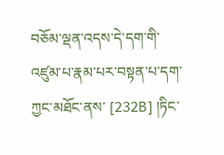བཅོམ་ལྡན་འདས་དེ་དག་གི་འཛུམ་པ་རྣམ་པར་བསྟན་པ་དག་ཀྱང་མཐོང་ནས་ [232B] །ཏིང་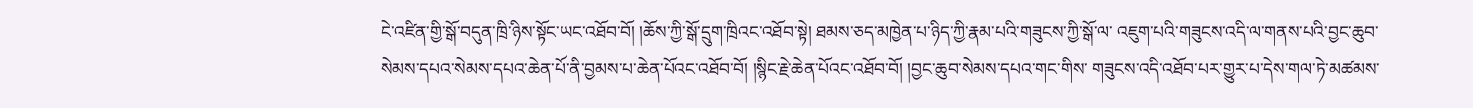ངེ་འཛིན་གྱི་སྒོ་བདུན་ཁྲི་ཉིས་སྟོང་ཡང་འཐོབ་བོ། །ཆོས་ཀྱི་སྒོ་དྲུག་ཁྲིའང་འཐོབ་སྟེ། ཐམས་ཅད་མཁྱེན་པ་ཉིད་ཀྱི་རྣམ་པའི་གཟུངས་ཀྱི་སྒོ་ལ་ འཇུག་པའི་གཟུངས་འདི་ལ་གནས་པའི་བྱང་ཆུབ་སེམས་དཔའ་སེམས་དཔའ་ཆེན་པོ་ནི་བྱམས་པ་ཆེན་པོའང་འཐོབ་བོ། །སྙིང་རྗེ་ཆེན་པོའང་འཐོབ་བོ། །བྱང་ཆུབ་སེམས་དཔའ་གང་གིས་ གཟུངས་འདི་འཐོབ་པར་གྱུར་པ་དེས་གལ་ཏེ་མཚམས་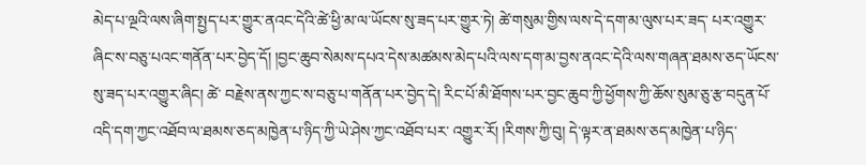མེད་པ་ལྔའི་ལས་ཞིག་སྤྱད་པར་གྱུར་ནའང་དེའི་ཚེ་ཕྱི་མ་ལ་ཡོངས་སུ་ཟད་པར་གྱུར་ཏེ། ཚེ་གསུམ་གྱིས་ལས་དེ་དག་མ་ལུས་པར་ཟད་ པར་འགྱུར་ཞིང་ས་བཅུ་པའང་གནོན་པར་བྱེད་དོ། །བྱང་ཆུབ་སེམས་དཔའ་དེས་མཚམས་མེད་པའི་ལས་དག་མ་བྱས་ནའང་དེའི་ལས་གཞན་ཐམས་ཅད་ཡོངས་སུ་ཟད་པར་འགྱུར་ཞིང། ཚེ་ བརྗེས་ནས་ཀྱང་ས་བཅུ་པ་གནོན་པར་བྱེད་དེ། རིང་པོ་མི་ཐོགས་པར་བྱང་ཆུབ་ཀྱི་ཕྱོགས་ཀྱི་ཆོས་སུམ་ཅུ་རྩ་བདུན་པོ་འདི་དག་ཀྱང་འཐོབ་ལ་ཐམས་ཅད་མཁྱེན་པ་ཉིད་ཀྱི་ཡེ་ཤེས་ཀྱང་འཐོབ་པར་ འགྱུར་རོ། །རིགས་ཀྱི་བུ། དེ་ལྟར་ན་ཐམས་ཅད་མཁྱེན་པ་ཉིད་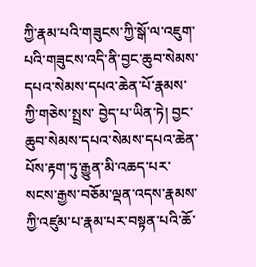ཀྱི་རྣམ་པའི་གཟུངས་ཀྱི་སྒོ་ལ་འཇུག་པའི་གཟུངས་འདི་ནི་བྱང་ཆུབ་སེམས་དཔའ་སེམས་དཔའ་ཆེན་པོ་རྣམས་ཀྱི་གཅེས་སྤྲས་ བྱེད་པ་ཡིན་ཏེ། བྱང་ཆུབ་སེམས་དཔའ་སེམས་དཔའ་ཆེན་པོས་རྟག་ཏུ་རྒྱུན་མི་འཆད་པར་སངས་རྒྱས་བཅོམ་ལྡན་འདས་རྣམས་ཀྱི་འཛུམ་པ་རྣམ་པར་བསྟན་པའི་ཆོ་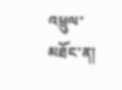འཕྲུལ་མཐོང་ན།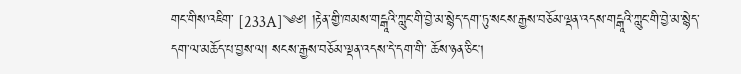གང་གིས་འཇིག་ [233A]༄༅། །རྟེན་གྱི་ཁམས་གངྒཱའི་ཀླུང་གི་བྱེ་མ་སྙེད་དག་ཏུ་སངས་རྒྱས་བཅོམ་ལྡན་འདས་གངྒཱའི་ཀླུང་གི་བྱེ་མ་སྙེད་དག་ལ་མཆོད་པ་བྱས་ལ། སངས་རྒྱས་བཅོམ་ལྡན་འདས་དེ་དག་གི་ ཆོས་ཉན་ཅིང།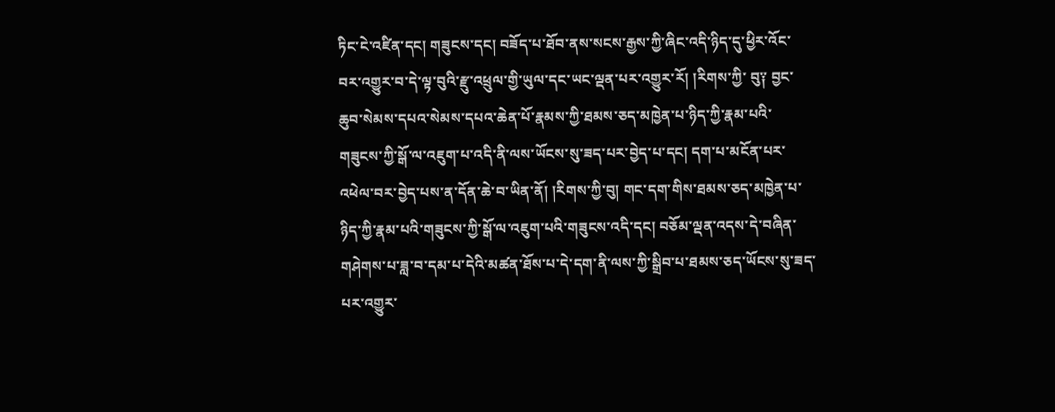ཏིང་ངེ་འཛིན་དང། གཟུངས་དང། བཟོད་པ་ཐོབ་ནས་སངས་རྒྱས་ཀྱི་ཞིང་འདི་ཉིད་དུ་ཕྱིར་འོང་བར་འགྱུར་བ་དེ་ལྟ་བུའི་རྫུ་འཕྲུལ་གྱི་ཡུལ་དང་ཡང་ལྡན་པར་འགྱུར་རོ། །རིགས་ཀྱི་ བུ༑ བྱང་ཆུབ་སེམས་དཔའ་སེམས་དཔའ་ཆེན་པོ་རྣམས་ཀྱི་ཐམས་ཅད་མཁྱེན་པ་ཉིད་ཀྱི་རྣམ་པའི་གཟུངས་ཀྱི་སྒོ་ལ་འཇུག་པ་འདི་ནི་ལས་ཡོངས་སུ་ཟད་པར་བྱེད་པ་དང། དག་པ་མངོན་པར་ འཕེལ་བར་བྱེད་པས་ན་དོན་ཆེ་བ་ཡིན་ནོ། །རིགས་ཀྱི་བུ། གང་དག་གིས་ཐམས་ཅད་མཁྱེན་པ་ཉིད་ཀྱི་རྣམ་པའི་གཟུངས་ཀྱི་སྒོ་ལ་འཇུག་པའི་གཟུངས་འདི་དང། བཅོམ་ལྡན་འདས་དེ་བཞིན་ གཤེགས་པ་ཟླ་བ་དམ་པ་དེའི་མཚན་ཐོས་པ་དེ་དག་ནི་ལས་ཀྱི་སྒྲིབ་པ་ཐམས་ཅད་ཡོངས་སུ་ཟད་པར་འགྱུར་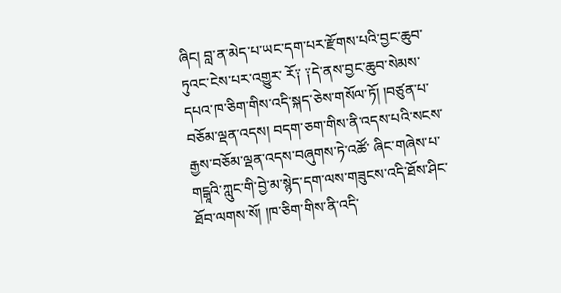ཞིང། བླ་ན་མེད་པ་ཡང་དག་པར་རྫོགས་པའི་བྱང་ཆུབ་ཏུའང་ངེས་པར་འགྱུར་ རོ༑ ༑དེ་ནས་བྱང་ཆུབ་སེམས་དཔའ་ཁ་ཅིག་གིས་འདི་སྐད་ཅེས་གསོལ་ཏོ། །བཙུན་པ་བཅོམ་ལྡན་འདས། བདག་ཅག་གིས་ནི་འདས་པའི་སངས་རྒྱས་བཅོམ་ལྡན་འདས་བཞུགས་ཏེ་འཚོ་ ཞིང་གཞེས་པ་གངྒཱའི་ཀླུང་གི་བྱེ་མ་སྙེད་དག་ལས་གཟུངས་འདི་ཐོས་ཤིང་ཐོབ་ལགས་སོ། །ཁ་ཅིག་གིས་ནི་འདི་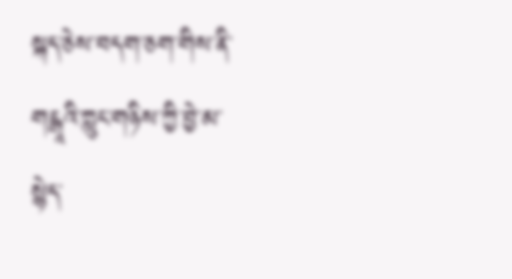སྐད་ཅེས་བདག་ཅག་གིས་ནི་གངྒཱའི་ཀླུང་གཉིས་ཀྱི་བྱེ་མ་སྙེད་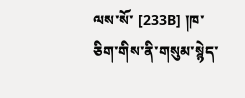ལས་སོ་ [233B] །ཁ་ཅིག་གིས་ནི་གསུམ་སྙེད་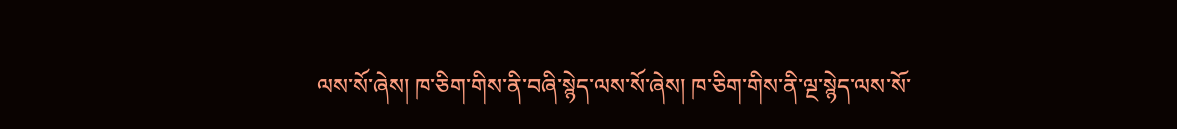ལས་སོ་ཞེས། ཁ་ཅིག་གིས་ནི་བཞི་སྙེད་ལས་སོ་ཞེས། ཁ་ཅིག་གིས་ནི་ལྔ་སྙེད་ལས་སོ་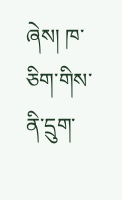ཞེས། ཁ་ཅིག་གིས་ནི་དྲུག་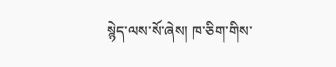སྙེད་ལས་སོ་ཞེས། ཁ་ཅིག་གིས་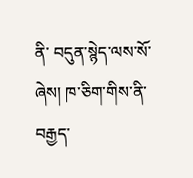ནི་ བདུན་སྙེད་ལས་སོ་ཞེས། ཁ་ཅིག་གིས་ནི་བརྒྱད་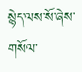སྙེད་ལས་སོ་ཞེས་གསོལ་